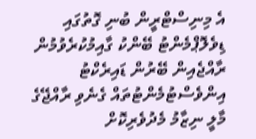އެ މިނިސްޓްރީން ބުނި ގޮތުގައި ޑިވެލޮޕްމެންޓު ބޭންކު ގާއިމުކުރެވުމުން ރާއްޖެއިން ބޭރުން ޑައިރެކްޓު އިންވެސްޓުމެންޓުތައް ގެނެވި ރާއްޖޭގެ މާލީ ނިޒާމު މެދުވެރިކޮށް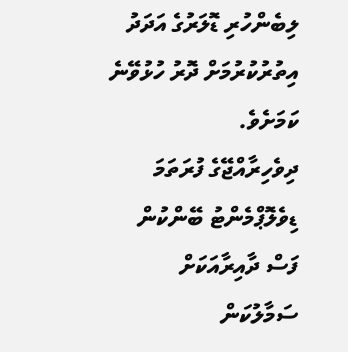ލިބެންހުރި ޑޮލަރުގެ އަދަދު އިތުރުކުރުމަށް ދޮރު ހުޅުވޭނެ ކަމަށެވެ.
ދިވެހިރާއްޖޭގެ ފުރަތަމަ ޑިވެލޮޕްމެންޓު ބޭންކުން ފަސް ދާއިރާއަކަށް ސަމާލުކަން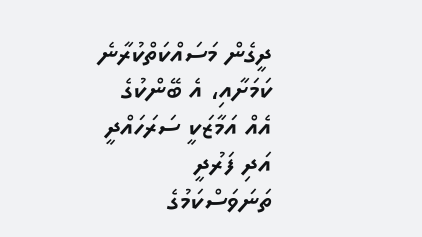ދީގެން މަސައްކަތްކުރާނެ ކަމަށާއި، އެ ބޭންކުގެ އެއް އަމާޒަކީ ސަރަހައްދީ އަދި ފަރުދީ ތަނަވަސްކަމުގެ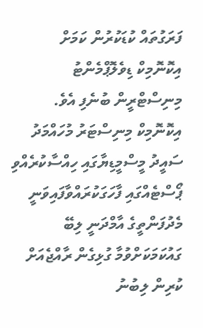ފަރަގުތައް ކުޑަކުރުން ކަމަށް އިކޮނޮމިކް ޑިވެލޮޕްމެންޓު މިނިސްޓްރީން ބުނެފި އެވެ.
އިކޮނޮމިކް މިނިސްޓަރު މުހައްމަދު ސައީދު މީސްމީޑިޔާގައި ހިއްސާކުރެއްވި ޕޯސްޓެއްގައި ފާހަގަކުރައްވާފައިވަނީ މެދުފަންތީގެ އާމްދަނީ ލިބޭ ގައުކަމަކަށްވުމާ ގުޅިގެން ރާއްޖެއަށް ކުރިން ލިބުނު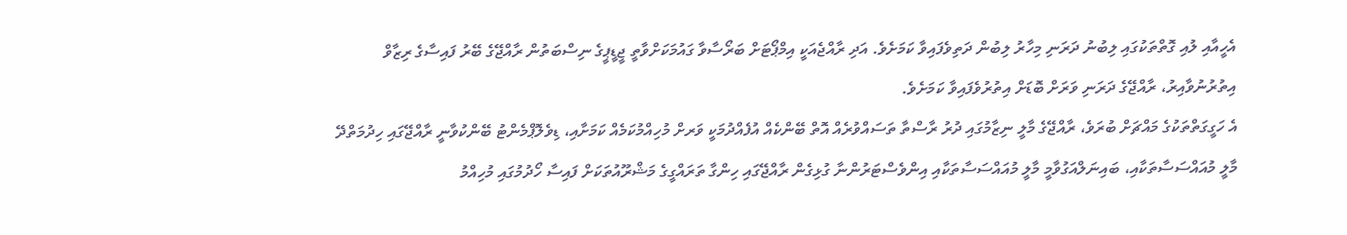އެހީއާއި ލުއި ގޮތްތަކުގައި ލިބުނު ދަރަނި މިހާރު ލިބުން ދަތިވެފައިވާ ކަމަށެވެ. އަދި ރާއްޖެއަކީ އިމްޕޯޓަށް ބަރޯސާވާ ގައުމަކަށްވާތީ ޖީޑީޕީގެ ނިސްބަތުން ރާއްޖޭގެ ބޭރު ފައިސާގެ ރިޒާވް އިތުރުނުވާއިރު، ރާއްޖޭގެ ދަރަނި ވަރަށް ބޮޑަށް އިތުރުވެފައިވާ ކަމަށެވެ.
އެ ހަގީގަތްތަކުގެ މައްޗަށް ބުރަވެ، ރާއްޖޭގެ މާލީ ނިޒާމުގައި ދުރު ރާސްތާ ތަސައްވުރެއް އޮތް ބޭންކެއް އުފެއްދުމަކީ ވަރށް މުހިއްމުކަމެއް ކަމަށާއި، ޑިވެލޮޕްމެންޓު ބޭންކުވާނީ ރާއްޖޭގައި ހިދުމަތްދޭ މާލީ މުއައްސަސާތަކާއި، ބައިނަލްއަގުވާމީ މާލީ މުއައްސަސާތަކާއި އިންވެސްޓަރުންނާ ގުޅިގެން ރާއްޖޭގައި ހިންގާ ތަރައްގީގެ މަޝްރޫއުތަކަށް ފައިސާ ހޯދުމުގައި މުހިއްމު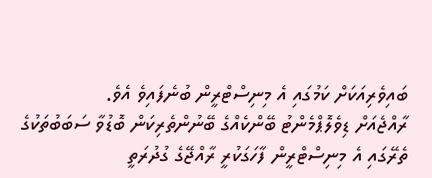ބައިވެރިއަކަށް ކަމުގައި އެ މިނިސްޓްރީން ބުނެފައިވެ އެވެ.
ރާއްޖެއަށް ޑިވެލޮޕްމެންޓު ބޭންކެއްގެ ބޭނުންތެރިކަން ބޮޑުވާ ސަބަބުތަކުގެ ތެރޭގައި އެ މިނިސްޓްރީން ފާހަގަކުރީ ރާއްޖޭގެ ގުދުރަތީ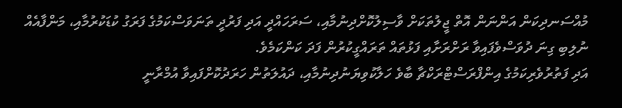މުއްސަނދިކަން އަންނަން އޮތް ޖީލުތަކަށް ވާސިލުކޮށްދިނުމާއި، ސަރަހައްދީ އަދި ފަރުދީ ތަނަވަސްކަމުގެ ފަރަގު ކުޑަކުރުމާއި، މަންފާއެއް ނުލިބި ގިނަ ދުވަސްވެފައިވާ ރަށްރަށާއި ފަޅުތައް ތަރައްގީކުރުން ފަދަ ކަންކަމެވެ.
އަދި ފަތުރުވެރިކަމުގެ އިންފްރަސްޓްރަކްޗާ ބާވެ ހަލާކުވިޔަނުދިނުމާއި، ދައުލަތުން ހަރަދުކޮށްފައިވާ އުމްރާނީ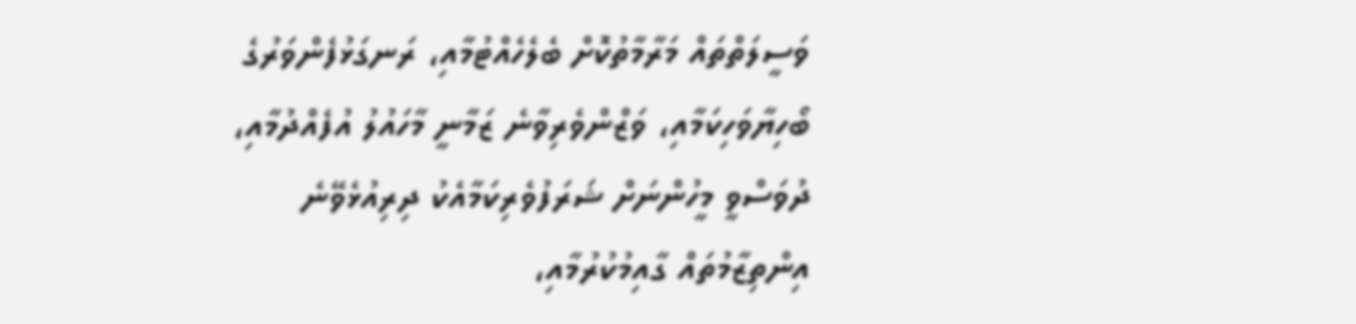ވަސީލަތްތައް މަރާމާތުކޮށް ބެލެހެއްޓުމާއި، ރަނގަޅުފެންވަރުގެ ބޯހިޔާވަހިކަމާއި، ވަޒްންވެރިވާނެ ޒަމާނީ މާހައުލު އުފެއްދުމާއި، ދުވަސްވީ މީހުންނަށް ޝަރަފުވެރިކަމާއެކު ދިރިއުޅެވޭނެ އިންތިޒާމުތައް ގާއިމުކުރުމާއި،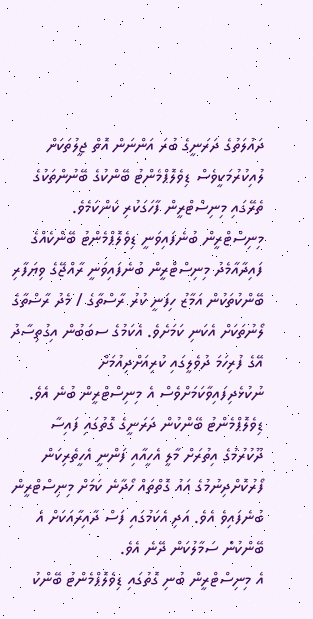ދައުލަތުގެ ދަރަނީގެ ބުރަ އަންނަން އޮތް ޖީލުތަކަށް ލުއިކުރުމަކީވެސް ޑިވެލޮޕްމެންޓު ބޭންކުގެ ބޭނުންތަކުގެ ތެރޭގައި މިނިސްޓްރީން ފާހަގަކުރި ކަންކަމެވެ.
މިނިސްޓްރީން ބުނެފައިވަނީ ޑިވެލޮޕްމެންޓު ބޭންކެއްގެ ފައިދާއާމެދު މިނިސްޓްރީން ބުނެފައިވަނީ ރާއްޖޭގެ ވިޔަފާރި ބޭންކުތަކުން އަމާޒު ހިފަނީ ކުރު ރާސްތާގެ / މެދު ރާސްތާގެ ލޯނުތަކަށް އެކަނި ކަމަށެވެ. އެކަމުގެ ސބަބުން އިގުތިސާދު އޭގެ ފުރިހަމަ ދުވެލީގައި ކުރިއަށްދިއުމަށް ނުކުޅެދިފައިވާކަމަށްވެސް އެ މިނިސްޓްރީން ބުނެ އެވެ.
ޑިވެލޮޕްމެންޓު ބޭންކުން ދަރަނީގެ ގޮތުގައި ފައިސާ ދޫކުރުމުގެ އިތުރަށް މާލީ އެހީއާއި ފަންނީ އެހީތެރިކަން ފޯރުކޮށްދިނުމުގެ އައު ގޮތްތައް ހޯދާނެ ކަމަށް މިނިސްޓްރީން ބުނެފައިވެ އެވެ. އަދި އެކަމުގައި ފަސް ދާއިރާއަކަށް އެ ބޭންކުން ސަމާލުކަން ދޭނެ އެވެ.
އެ މިނިސްޓްރީން ބުނި ގޮތުގައި ޑިވެލޮޕްމެންޓު ބޭންކު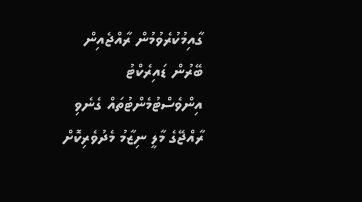ގާއިމުކުރެވުމުން ރާއްޖެއިން ބޭރުން ޑައިރެކްޓު އިންވެސްޓުމެންޓުތައް ގެނެވި ރާއްޖޭގެ މާލީ ނިޒާމު މެދުވެރިކޮށް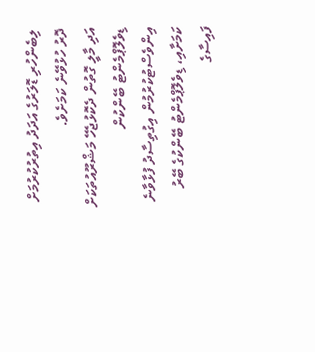ލިބެންހުރި ޑޮލަރުގެ އަދަދު އިތުރުކުރުމަށް ދޮރު ހުޅުވޭނެ ކަމަށެވެ.
އަދި މާލީ ގޮތުން ދެކޮޅުޖެހޭ މަޝްރޫއުތަކަށް ޑިވެލޮޕްމެންޓު ބޭންކުން އިންވެސްޓުކުރުމުން އިގުތިސާދު ފުޅާވާނެ ކަމަށާއި، ޑިވެލޮޕްމެންޓު ބޭންކުގެ ބޭރު ފައިސާގެ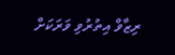ރިޒާވް އިތުރުވި ވަރަކަށް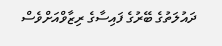ދައުލަތުގެ ބޭރުގެ ފައިސާގެ ރިޒާވްއަށްވެސް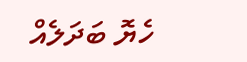ހެޔޮ ބަދަލެއް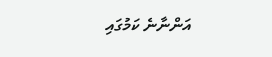އަންނާނެ ކަމުގައި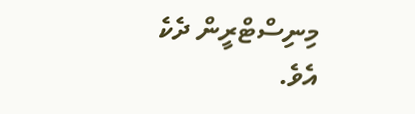މިނިސްޓްރީން ދެކެ އެވެ.